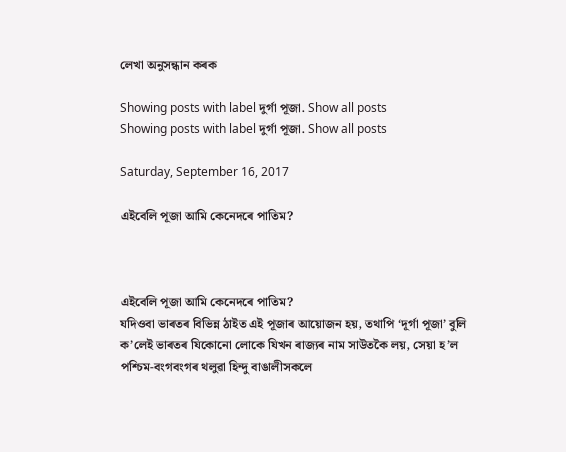লেখা অনুসন্ধান কৰক

Showing posts with label দুৰ্গা পূজা. Show all posts
Showing posts with label দুৰ্গা পূজা. Show all posts

Saturday, September 16, 2017

এইবেলি পূজা আমি কেনেদৰে পাতিম?



এইবেলি পূজা আমি কেনেদৰে পাতিম?
যদিওবা ভাৰতৰ বিভিন্ন ঠাইত এই পূজাৰ আয়োজন হয়, তথাপি ‘দূৰ্গা পূজা’ বুলি ক’লেই ভাৰতৰ যিকোনো লোকে যিখন ৰাজ্যৰ নাম সাউতকৈ লয়, সেয়া হ’ল পশ্চিম-বংগবংগৰ থলু‌ৱা হিন্দু বাঙালীসকলে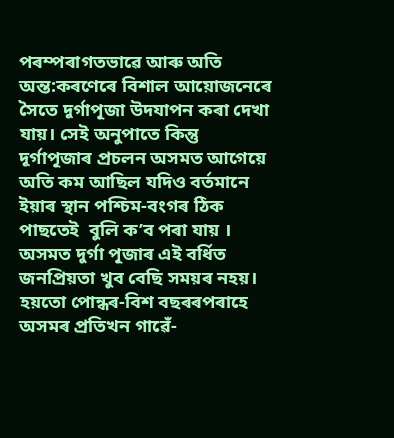পৰম্পৰাগতভা‌ৱে আৰু অতি অন্ত:কৰণেৰে বিশাল আয়োজনেৰে সৈতে দূৰ্গাপূজা উদযাপন কৰা দেখা যায়। সেই অনুপাতে কিন্তু দূৰ্গাপূজাৰ প্ৰচলন অসমত আগেয়ে অতি কম আছিল যদিও বৰ্তমানে ইয়াৰ স্থান পশ্চিম-বংগৰ ঠিক পাছতেই  বুলি ক’ব পৰা যায় । অসমত দুৰ্গা পূজাৰ এই বৰ্ধিত জনপ্ৰিয়তা খুব বেছি সময়ৰ নহয়। হয়তো পোন্ধৰ-বিশ বছৰৰপৰাহে অসমৰ প্ৰতিখন গা‌ৱেঁ-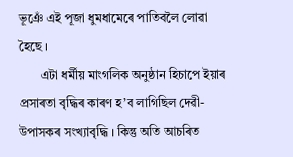ভূঞেঁ এই পূজা ধুমধামেৰে পাতিবলৈ লো‌ৱা হৈছে ।
       এটা ধৰ্মীয় মাংগলিক অনুষ্ঠান হিচাপে ইয়াৰ প্ৰসাৰতা বৃদ্ধিৰ কাৰণ হ’ব লাগিছিল দে‌ৱী-উপাসকৰ সংখ্যাবৃদ্ধি । কিন্তু অতি আচৰিত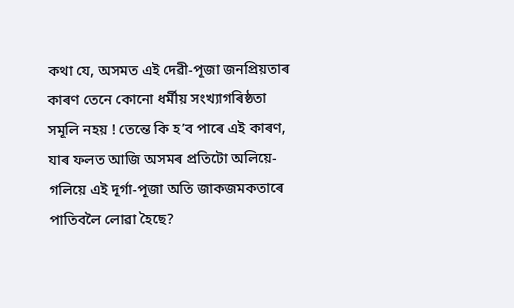কথা যে, অসমত এই দে‌ৱী-পূজা জনপ্ৰিয়তাৰ কাৰণ তেনে কোনো ধৰ্মীয় সংখ্যাগৰিষ্ঠতা সমূলি নহয় ! তেন্তে কি হ’ব পাৰে এই কাৰণ, যাৰ ফলত আজি অসমৰ প্ৰতিটো অলিয়ে-গলিয়ে এই দূৰ্গা-পূজা অতি জাকজমকতাৰে পাতিবলৈ লো‌ৱা হৈছে?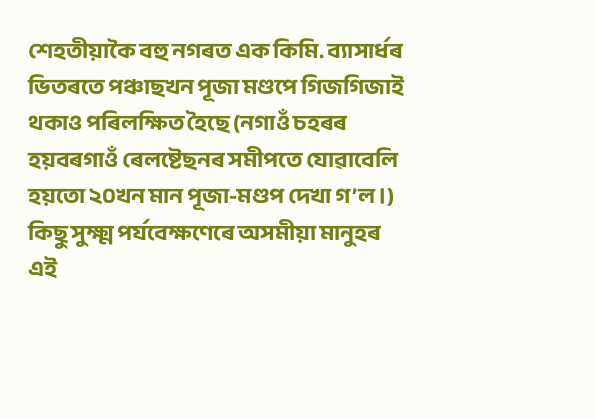শেহতীয়াকৈ বহু নগৰত এক কিমি. ব্যাসাৰ্ধৰ ভিতৰতে পঞ্চাছখন পূজা মণ্ডপে গিজগিজাই থকাও পৰিলক্ষিত হৈছে (নগাওঁ চহৰৰ হয়বৰগাওঁ ৰেলষ্টেছনৰ সমীপতে যো‌ৱাবেলি হয়তো ২০খন মান পূজা-মণ্ডপ দেখা গ’ল।) কিছু সুক্ষ্ম পৰ্যবেক্ষণেৰে অসমীয়া মানুহৰ এই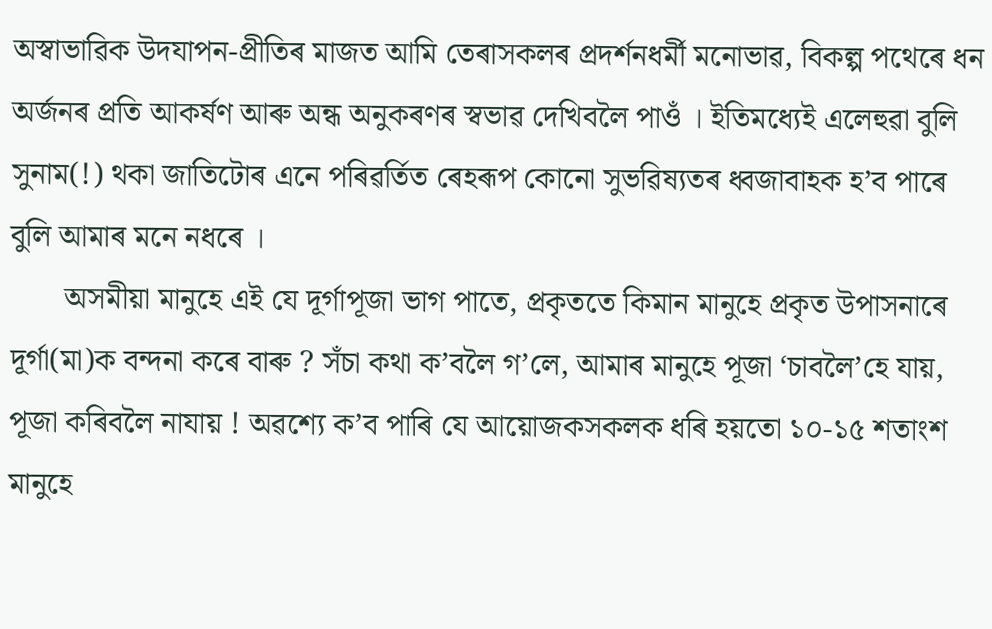অস্বাভা‌ৱিক উদযাপন-প্ৰীতিৰ মাজত আমি তেৰাসকলৰ প্ৰদৰ্শনধৰ্মী মনো‌ভা‌ৱ, বিকল্প পথেৰে ধন অৰ্জনৰ প্ৰতি আকৰ্ষণ আৰু অন্ধ অনুকৰণৰ স্বভা‌ৱ দেখিবলৈ পাওঁ । ইতিমধ্যেই এলেহু‌ৱা বুলি সুনাম(!) থকা জাতিটোৰ এনে পৰি‌ৱৰ্তিত ৰেহৰূপ কোনো সুভ‌ৱিষ্যতৰ ধ্বজাবাহক হ’ব পাৰে বুলি আমাৰ মনে নধৰে ।
       অসমীয়া মানুহে এই যে দূৰ্গাপূজা ভাগ পাতে, প্ৰকৃততে কিমান মানুহে প্ৰকৃত উপাসনাৰে দূৰ্গা(মা)ক বন্দনা কৰে বাৰু ? সঁচা কথা ক’বলৈ গ’লে, আমাৰ মানুহে পূজা ‘চাবলৈ’হে যায়, পূজা কৰিবলৈ নাযায় ! অ‌ৱশ্যে ক’ব পাৰি যে আয়োজকসকলক ধৰি হয়তো ১০-১৫ শতাংশ মানুহে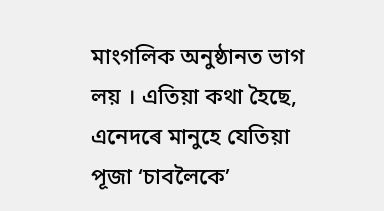মাংগলিক অনুষ্ঠানত ভাগ লয় । এতিয়া কথা হৈছে, এনেদৰে মানুহে যেতিয়া পূজা ‘চাবলৈকে’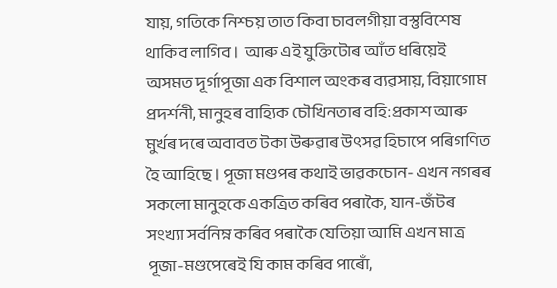যায়, গতিকে নিশ্চয় তাত কিবা চাবলগীয়া বস্তুবিশেষ থাকিব লাগিব ।  আৰু এই যুক্তিটোৰ আঁত ধৰিয়েই অসমত দূৰ্গাপূজা এক বিশাল অংকৰ ব্য‌ৱসায়, বিয়াগোম প্ৰদৰ্শনী, মানুহৰ বাহ্যিক চৌখিনতাৰ বহি:প্ৰকাশ আৰু মুৰ্খৰ দৰে অবাবত টকা উৰু‌ৱাৰ উৎস‌ৱ হিচাপে পৰিগণিত হৈ আহিছে । পূজা মণ্ডপৰ কথাই ভা‌ৱকচোন- এখন নগৰৰ সকলো মানুহকে একত্ৰিত কৰিব পৰাকৈ, যান-জঁটৰ সংখ্যা সৰ্বনিম্ন কৰিব পৰাকৈ যেতিয়া আমি এখন মাত্ৰ পূজা-মণ্ডপেৰেই যি কাম কৰিব পাৰোঁ,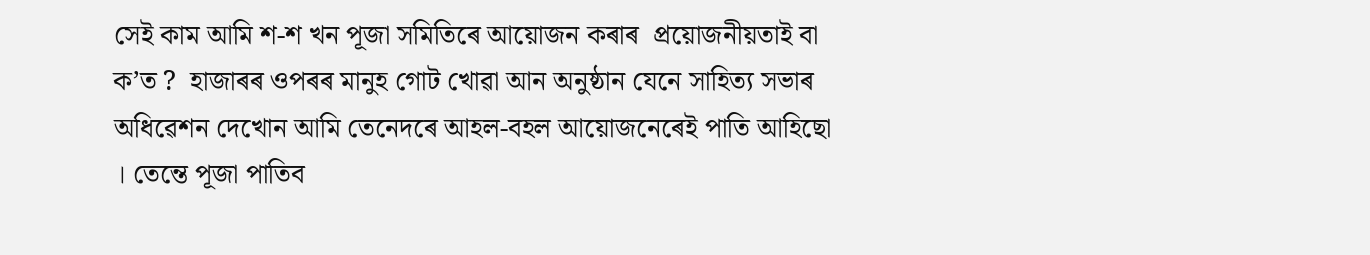সেই কাম আমি শ-শ খন পূজা সমিতিৰে আয়োজন কৰাৰ  প্ৰয়োজনীয়তাই বা ক’ত ?  হাজাৰৰ ওপৰৰ মানুহ গোট খো‌ৱা আন অনুষ্ঠান যেনে সাহিত্য সভাৰ অধি‌ৱেশন দেখোন আমি তেনেদৰে আহল-বহল আয়োজনেৰেই পাতি আহিছো । তেন্তে পূজা পাতিব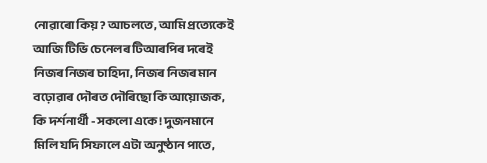নো‌ৱাৰো কিয়? আচলতে, আমি প্ৰত্যেকেই আজি টিভি চেনেলৰ টিআৰপিৰ দৰেই নিজৰ নিজৰ চাহিদা, নিজৰ নিজৰ মান বঢ়ো‌ৱাৰ দৌৰত দৌৰিছো কি আয়োজক, কি দৰ্শনাৰ্থী - সকলো একে ! দুজনমানে মিলি যদি সিফালে এটা অনুষ্ঠান পাতে,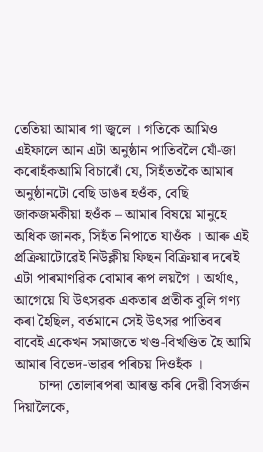তেতিয়া আমাৰ গা জ্বলে । গতিকে আমিও এইফালে আন এটা অনুষ্ঠান পাতিবলৈ যোঁ-জা কৰোহঁকআমি বিচাৰোঁ যে, সিহঁততকৈ আমাৰ অনুষ্ঠানটো বেছি ডাঙৰ হওঁক, বেছি জাকজমকীয়া হওঁক – আমাৰ বিষয়ে মানুহে অধিক জানক, সিহঁত নিপাতে যাওঁক । আৰু এই প্ৰক্ৰিয়াটো‌ৱেই নিউক্লীয় ফিছন বিক্ৰিয়াৰ দৰেই এটা পাৰমাণ‌ৱিক বোমাৰ ৰূপ লয়গৈ । অৰ্থাৎ, আগেয়ে যি উৎস‌ৱক একতাৰ প্ৰতীক বুলি গণ্য কৰা হৈছিল, বৰ্তমানে সেই উৎস‌ৱ পাতিবৰ বাবেই একেখন সমাজতে খণ্ড-বিখণ্ডিত হৈ আমি আমাৰ বিভেদ-ভা‌ৱৰ পৰিচয় দিওহঁক ।
       চান্দা তোলাৰপৰা আৰম্ভ কৰি দে‌ৱী বিসৰ্জন দিয়ালৈকে,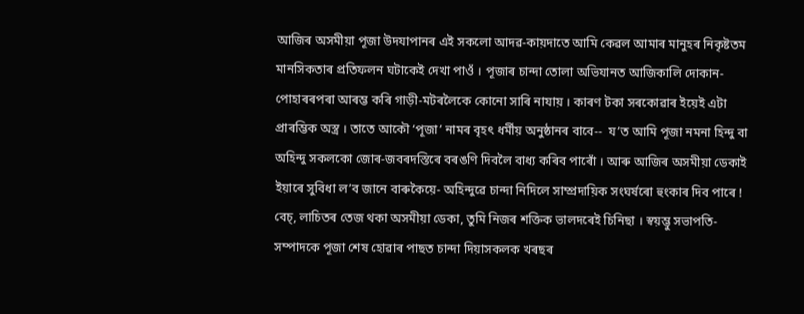আজিৰ অসমীয়া পূজা উদযাপানৰ এই সকলো আদ‌ৱ-কায়দাতে আমি কে‌ৱল আমাৰ মানুহৰ নিকৃষ্টতম মানসিকতাৰ প্ৰতিফলন ঘটাকেই দেখা পাওঁ । পূজাৰ চান্দা তোলা অভিযানত আজিকালি দোকান-পোহাৰৰপৰা আৰম্ভ কৰি গাড়ী-মটৰলৈকে কোনো সাৰি নাযায় । কাৰণ টকা সৰকো‌ৱাৰ ইয়েই এটা প্ৰাৰম্ভিক অস্ত্ৰ । তাতে আকৌ ‘পূজা’ নামৰ বৃহৎ ধৰ্মীয় অনুষ্ঠানৰ বাবে--  য’ত আমি পূজা নমনা হিন্দু বা অহিন্দু সকলকো জোৰ-জবৰদস্তিৰে বৰঙণি দিবলৈ বাধ্য কৰিব পাৰোঁ । আৰু আজিৰ অসমীয়া ডেকাই ইয়াৰে সুবিধা ল’ব জানে বাৰুকৈয়ে- অহিন্দু‌ৱে চান্দা নিদিলে সাম্প্ৰদায়িক সংঘৰ্ষৰো হুংকাৰ দিব পাৰে ! বেচ্, লাচিতৰ তেজ থকা অসমীয়া ডেকা, তুমি নিজৰ শক্তিক ভালদৰেই চিনিছা । স্বয়ম্ভু সভাপতি-সম্পাদকে পূজা শেষ হো‌ৱাৰ পাছত চান্দা দিয়াসকলক খৰছৰ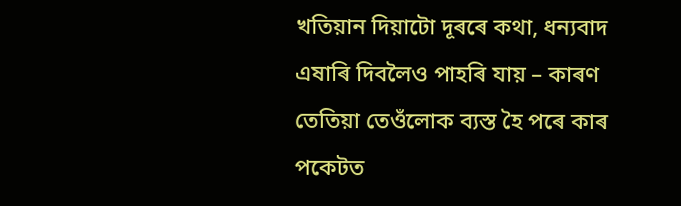খতিয়ান দিয়াটো দূৰৰে কথা, ধন্যবাদ এষাৰি দিবলৈও পাহৰি যায় – কাৰণ তেতিয়া তেওঁলোক ব্যস্ত হৈ পৰে কাৰ পকেটত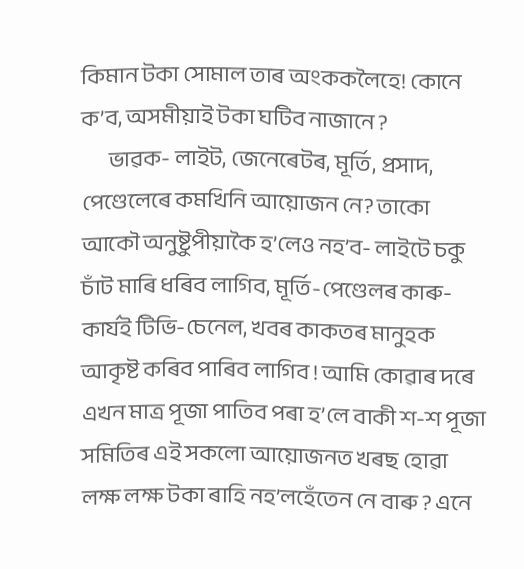কিমান টকা সোমাল তাৰ অংককলৈহে! কোনে ক’ব, অসমীয়াই টকা ঘটিব নাজানে ?
       ভা‌ৱক- লাইট, জেনেৰেটৰ, মূৰ্তি, প্ৰসাদ, পেণ্ডেলেৰে কমখিনি আয়োজন নে? তাকো আকৌ অনুষ্টুপীয়াকৈ হ’লেও নহ’ব- লাইটে চকু চাঁট মাৰি ধৰিব লাগিব, মূৰ্তি-পেণ্ডেলৰ কাৰু-কাৰ্যই টিভি-চেনেল, খবৰ কাকতৰ মানুহক আকৃষ্ট কৰিব পাৰিব লাগিব ! আমি কো‌ৱাৰ দৰে এখন মাত্ৰ পূজা পাতিব পৰা হ’লে বাকী শ-শ পূজা সমিতিৰ এই সকলো আয়োজনত খৰছ হো‌ৱা লক্ষ লক্ষ টকা ৰাহি নহ’লহেঁতেন নে বাৰু ? এনে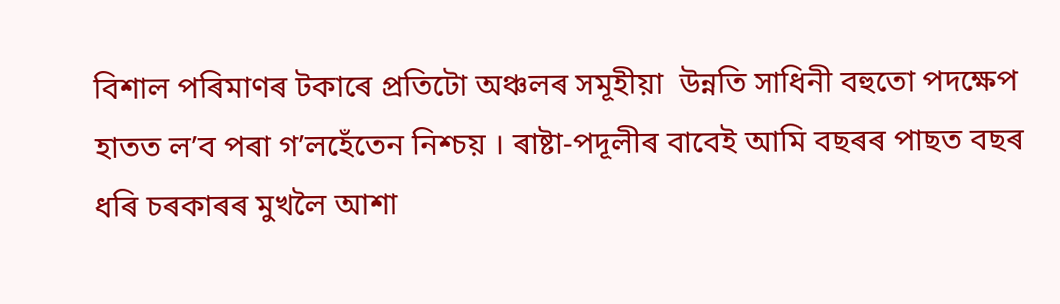বিশাল পৰিমাণৰ টকাৰে প্ৰতিটো অঞ্চলৰ সমূহীয়া  উন্নতি সাধিনী বহুতো পদক্ষেপ হাতত ল’ব পৰা গ’লহেঁতেন নিশ্চয় । ৰাষ্টা-পদূলীৰ বাবেই আমি বছৰৰ পাছত বছৰ ধৰি চৰকাৰৰ মুখলৈ আশা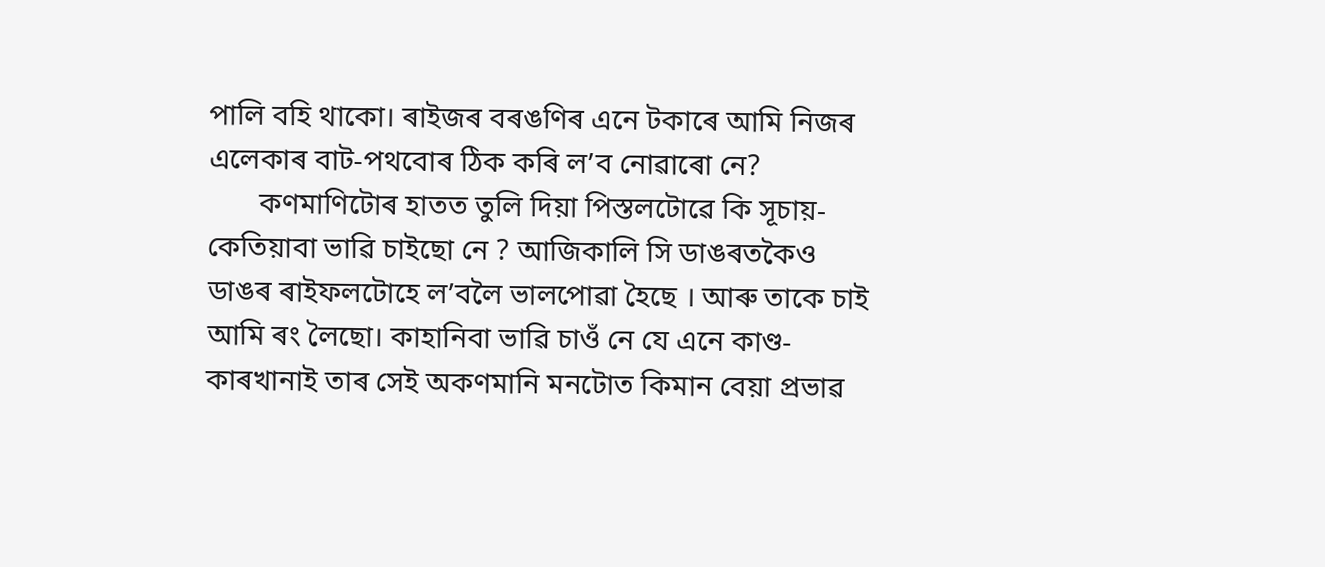পালি বহি থাকো। ৰাইজৰ বৰঙণিৰ এনে টকাৰে আমি নিজৰ এলেকাৰ বাট-পথবোৰ ঠিক কৰি ল’ব নো‌ৱাৰো নে?
       কণমাণিটোৰ হাতত তুলি দিয়া পিস্তলটো‌ৱে কি সূচায়- কেতিয়াবা ভা‌ৱি চাইছো নে ? আজিকালি সি ডাঙৰতকৈও ডাঙৰ ৰাইফলটোহে ল’বলৈ ভালপো‌ৱা হৈছে । আৰু তাকে চাই আমি ৰং লৈছো। কাহানিবা ভা‌ৱি চাওঁ নে যে এনে কাণ্ড-কাৰখানাই তাৰ সেই অকণমানি মনটোত কিমান বেয়া প্ৰভা‌ৱ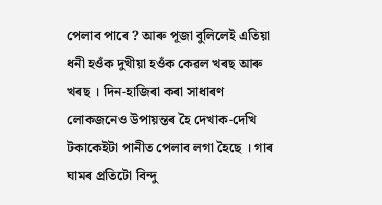পেলাব পাৰে ? আৰু পূজা বুলিলেই এতিয়া ধনী হওঁক দুখীয়া হওঁক কে‌ৱল খৰছ আৰু খৰছ । দিন-হাজিৰা কৰা সাধাৰণ লোকজনেও উপায়ন্তৰ হৈ দেখাক-দেখি টকাকেইটা পানীত পেলাব লগা হৈছে । গাৰ ঘামৰ প্ৰতিটো বিন্দু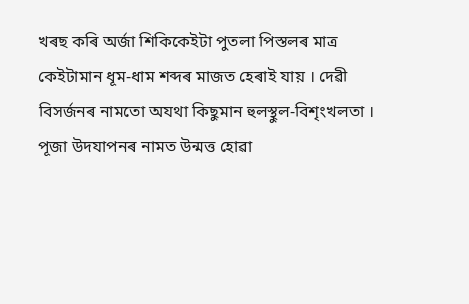খৰছ কৰি অৰ্জা শিকিকেইটা পুতলা পিস্তলৰ মাত্ৰ কেইটামান ধূম-ধাম শব্দৰ মাজত হেৰাই যায় । দে‌ৱী বিসৰ্জনৰ নামতো অযথা কিছুমান হুলস্থুল-বিশৃংখলতা । পূজা উদযাপনৰ নামত উন্মত্ত হো‌ৱা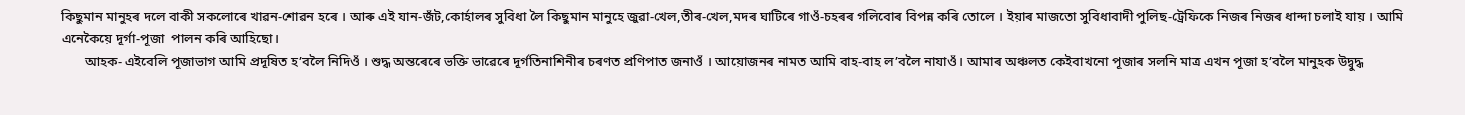কিছুমান মানুহৰ দলে বাকী সকলোৰে খা‌ৱন-শো‌ৱন হৰে । আৰু এই যান-জঁট,কোৰ্হালৰ সুবিধা লৈ কিছুমান মানুহে জু‌ৱা-খেল,তীৰ-খেল,মদৰ ঘাটিৰে গাওঁ-চহৰৰ গলিবোৰ বিপন্ন কৰি তোলে । ইয়াৰ মাজতো সুবিধাবাদী পুলিছ-ট্ৰেফিকে নিজৰ নিজৰ ধান্দা চলাই যায় । আমি এনেকৈয়ে দূৰ্গা-পূজা  পালন কৰি আহিছো।
       আহক- এইবেলি পূজাভাগ আমি প্ৰদূষিত হ’বলৈ নিদিওঁ । শুদ্ধ অন্তৰেৰে ভক্তি ভা‌ৱেৰে দূৰ্গতিনাশিনীৰ চৰণত প্ৰণিপাত জনাওঁ । আয়োজনৰ নামত আমি বাহ-বাহ ল’বলৈ নাযাওঁ। আমাৰ অঞ্চলত কেইবাখনো পূজাৰ সলনি মাত্ৰ এখন পূজা হ’বলৈ মানুহক উদ্বুদ্ধ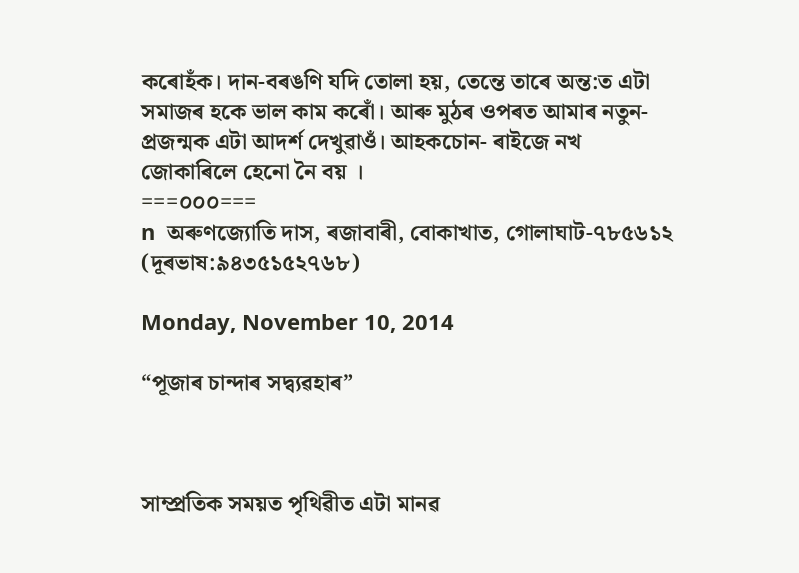কৰোহঁক। দান-বৰঙণি যদি তোলা হয়, তেন্তে তাৰে অন্ত:ত এটা সমাজৰ হকে ভাল কাম কৰোঁ। আৰু মুঠৰ ওপৰত আমাৰ নতুন-প্ৰজন্মক এটা আদৰ্শ দেখু‌ৱাওঁ। আহকচোন- ৰাইজে নখ জোকাৰিলে হেনো নৈ বয় ।
===০০০===
n  অৰুণজ্যোতি দাস, ৰজাবাৰী, বোকাখাত, গোলাঘাট-৭৮৫৬১২ (দূৰভাষ:৯৪৩৫১৫২৭৬৮)

Monday, November 10, 2014

“পূজাৰ চান্দাৰ সদ্ব্য‌ৱহাৰ”



সাম্প্ৰতিক সময়ত পৃথি‌ৱীত এটা মান‌ৱ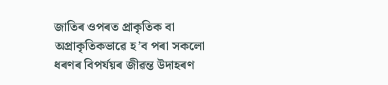জাতিৰ ওপৰত প্ৰাকৃতিক বা অপ্ৰাকৃতিকভা‌ৱে হ’ব পৰা সকলো ধৰণৰ বিপৰ্যয়ৰ জী‌ৱন্ত উদাহৰণ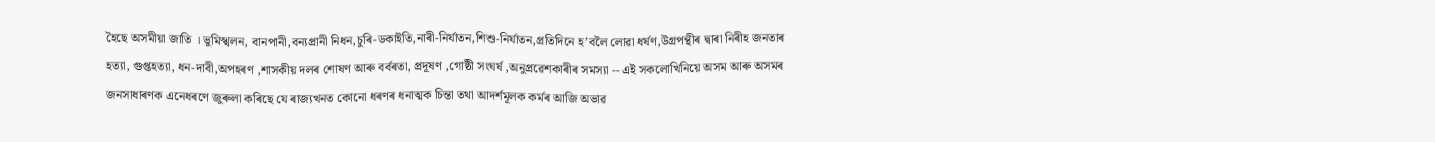হৈছে অসমীয়া জাতি । ভুমিস্খলন, বানপানী,বন্যপ্ৰানী নিধন,চুৰি-ডকাইতি,নাৰী-নিৰ্যাতন,শিশু-নিৰ্যাতন,প্ৰতিদিনে হ’বলৈ লো‌ৱা ধৰ্ষণ,উগ্ৰপন্থীৰ দ্বাৰা নিৰীহ জনতাৰ হত্যা, গুপ্তহত্যা, ধন-দাবী,অপহৰণ ,শাসকীয় দলৰ শোষণ আৰু বৰ্বৰতা, প্ৰদূষণ ,গোষ্ঠী সংঘৰ্ষ ,অনুপ্ৰ‌ৱেশকাৰীৰ সমস্যা -- এই সকলোখিনিয়ে অসম আৰু অসমৰ জনসাধাৰণক এনেধৰণে জুৰুলা কৰিছে যে ৰাজ্যখনত কোনো ধৰণৰ ধনাত্মক চিন্তা তথা আদৰ্শমূলক কৰ্মৰ আজি অভা‌ৱ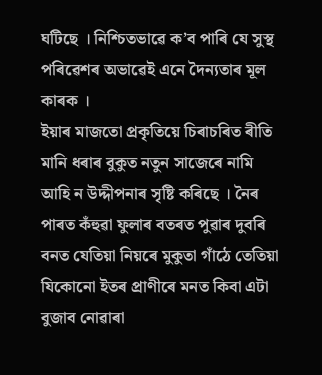ঘটিছে । নিশ্চিতভা‌ৱে ক’ব পাৰি যে সুস্থ পৰি‌ৱেশৰ অভা‌ৱেই এনে দৈন্যতাৰ মূল কাৰক ।
ইয়াৰ মাজতো প্ৰকৃতিয়ে চিৰাচৰিত ৰীতি মানি ধৰাৰ বুকুত নতুন সাজেৰে নামি আহি ন উদ্দীপনাৰ সৃষ্টি কৰিছে । নৈৰ পাৰত কঁহু‌ৱা ফুলাৰ বতৰত পু‌ৱাৰ দুবৰি বনত যেতিয়া নিয়ৰে মুকুতা গাঁঠে তেতিয়া যিকোনো ইতৰ প্ৰাণীৰে মনত কিবা এটা বুজাব নো‌ৱাৰা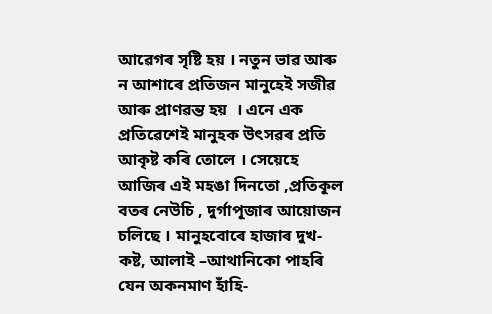আৱেগৰ সৃষ্টি হয় । নতুন ভা‌ৱ আৰু ন আশাৰে প্ৰতিজন মানুহেই সজী‌ৱ আৰু প্ৰাণ‌ৱন্ত হয়  । এনে এক প্ৰতি‌ৱেশেই মানুহক উৎস‌ৱৰ প্ৰতি আকৃষ্ট কৰি তোলে । সেয়েহে আজিৰ এই মহঙা দিনতো ,প্ৰতিকূল বতৰ নেউচি , দুৰ্গাপূজাৰ আয়োজন চলিছে । মানুহবোৰে হাজাৰ দুখ-কষ্ট, আলাই –আথানিকো পাহৰি যেন অকনমাণ হাঁহি-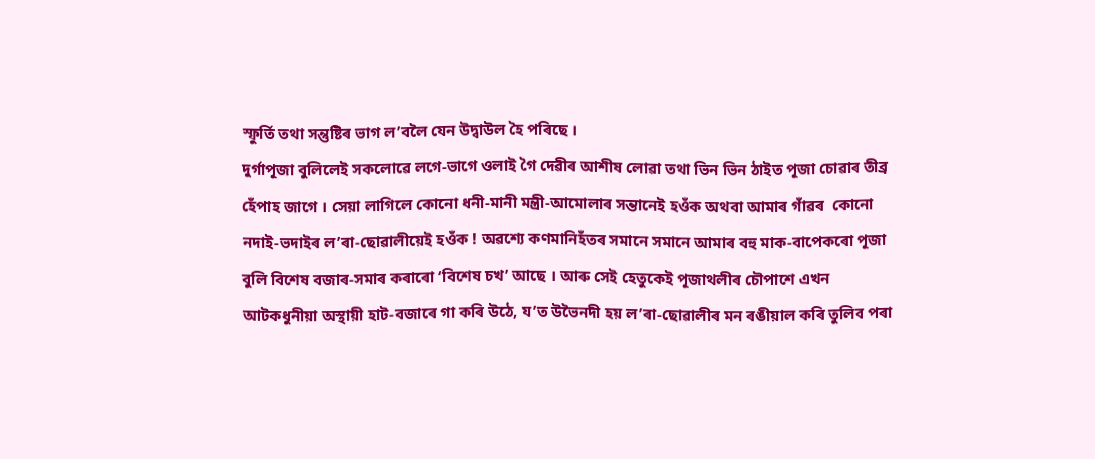স্ফুৰ্তি তথা সন্তুষ্টিৰ ভাগ ল’বলৈ যেন উদ্বাউল হৈ পৰিছে ।
দুৰ্গাপূজা বুলিলেই সকলো‌ৱে লগে-ভাগে ওলাই গৈ দে‌ৱীৰ আশীষ লো‌‌ৱা তথা ভিন ভিন ঠাইত পূজা চো‌ৱাৰ তীব্ৰ হেঁপাহ জাগে । সেয়া লাগিলে কোনো ধনী-মানী মন্ত্ৰী-আমোলাৰ সন্তানেই হওঁক অথবা আমাৰ গাঁৱৰ  কোনো নদাই-ভদাইৰ ল’ৰা-ছো‌ৱালীয়েই হওঁক ! অ‌ৱশ্যে কণমানিহঁতৰ সমানে সমানে আমাৰ বহু মাক-বাপেকৰো পূজা বুলি বিশেষ বজাৰ-সমাৰ কৰাৰো ‘বিশেষ চখ’ আছে । আৰু সেই হেতুকেই পূজাথলীৰ চৌপাশে এখন আটকধুনীয়া অস্থায়ী হাট-বজাৰে গা কৰি উঠে, য’ত উভৈনদী হয় ল’ৰা-ছো‌ৱালীৰ মন ৰঙীয়াল কৰি তুলিব পৰা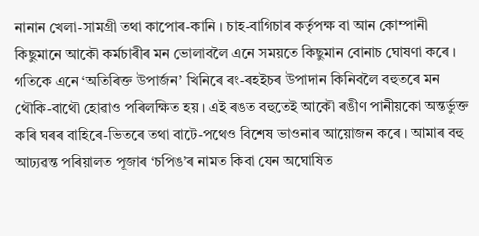নানান খেলা-সামগ্ৰী তথা কাপোৰ-কানি । চাহ-বাগিচাৰ কৰ্তৃপক্ষ বা আন কোম্পানী কিছুমানে আকৌ কৰ্মচাৰীৰ মন ভোলাবলৈ এনে সময়তে কিছুমান বোনাচ ঘোষণা কৰে । গতিকে এনে ‘অতিৰিক্ত উপাৰ্জন’ খিনিৰে ৰং-ৰহইচৰ উপাদান কিনিবলৈ বহুতৰে মন থৌকি-বাথৌ হো‌ৱাও পৰিলক্ষিত হয় । এই ৰঙত বহুতেই আকৌ ৰঙীণ পানীয়কো অন্তৰ্ভুক্ত কৰি ঘৰৰ বাহিৰে-ভিতৰে তথা বাটে-পথেও বিশেষ ভাওনাৰ আয়োজন কৰে । আমাৰ বহু আঢ্য‌ৱন্ত পৰিয়ালত পূজাৰ ‘চপিঙ’ৰ নামত কিবা যেন অঘোষিত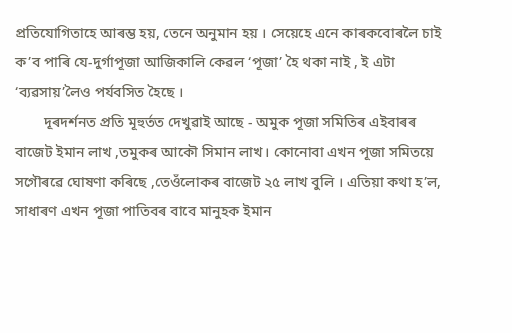প্ৰতিযোগিতাহে আৰম্ভ হয়, তেনে অনুমান হয় । সেয়েহে এনে কাৰকবোৰলৈ চাই ক’ব পাৰি যে-দুৰ্গাপূজা আজিকালি কে‌ৱল ‘পূজা’ হৈ থকা নাই , ই এটা ‘ব্য‌ৱসায়’লৈও পৰ্যবসিত হৈছে ।
        দূৰদৰ্শনত প্ৰতি মূহুৰ্তত দেখু‌ৱাই আছে - অমুক পূজা সমিতিৰ এইবাৰৰ বাজেট ইমান লাখ ,তমুকৰ আকৌ সিমান লাখ। কোনোবা এখন পূজা সমিতয়ে সগৌৰ‌ৱে ঘোষণা কৰিছে ,তেওঁলোকৰ বাজেট ২৫ লাখ বুলি । এতিয়া কথা হ’ল, সাধাৰণ এখন পূজা পাতিবৰ বাবে মানুহক ইমান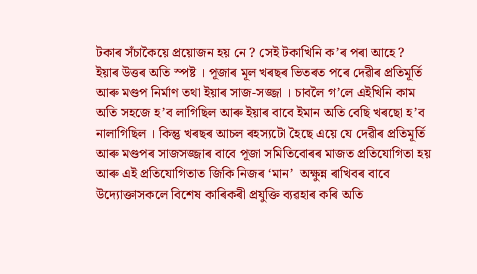টকাৰ সঁচাকৈয়ে প্ৰয়োজন হয় নে ? সেই টকাখিনি ক’ৰ পৰা আহে ? ইয়াৰ উত্তৰ অতি স্পষ্ট । পূজাৰ মূল খৰছৰ ভিতৰত পৰে দে‌ৱীৰ প্ৰতিমূৰ্তি আৰু মণ্ডপ নিৰ্মাণ তথা ইয়াৰ সাজ-সজ্জা । চাবলৈ গ’লে এইখিনি কাম অতি সহজে হ’ব লাগিছিল আৰু ইয়াৰ বাবে ইমান অতি বেছি খৰছো হ’ব নালাগিছিল । কিন্তু খৰছৰ আচল ৰহস্যটো হৈছে এয়ে যে দে‌ৱীৰ প্ৰতিমূৰ্তি আৰু মণ্ডপৰ সাজসজ্জাৰ বাবে পূজা সমিতিবোৰৰ মাজত প্ৰতিযোগিতা হয় আৰু এই প্ৰতিযোগিতাত জিকি নিজৰ ‘মান’  অক্ষুন্ন ৰাখিবৰ বাবে উদ্যোক্তাসকলে বিশেষ কাৰিকৰী প্ৰযুক্তি ব্য‌ৱহাৰ কৰি অতি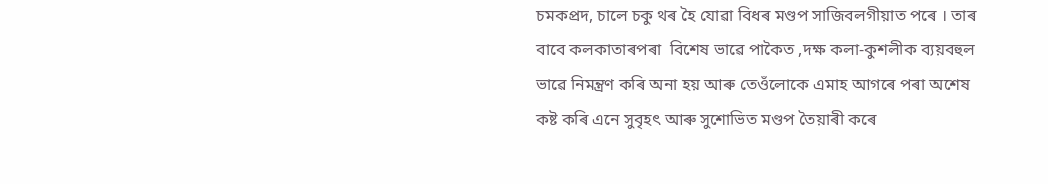চমকপ্ৰদ, চালে চকু থৰ হৈ যো‌ৱা বিধৰ মণ্ডপ সাজিবলগীয়াত পৰে । তাৰ বাবে কলকাতাৰপৰা  বিশেষ ভা‌ৱে পাকৈত ,দক্ষ কলা-কুশলীক ব্যয়বহুল ভা‌ৱে নিমন্ত্ৰণ কৰি অনা হয় আৰু তেওঁলোকে এমাহ আগৰে পৰা অশেষ কষ্ট কৰি এনে সুবৃহৎ আৰু সুশোভিত মণ্ডপ তৈয়াৰী কৰে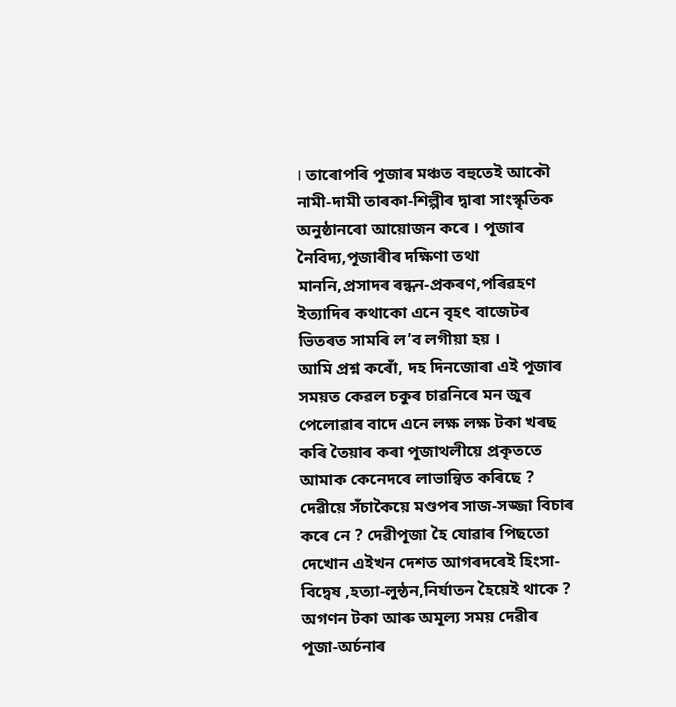। তাৰোপৰি পূজাৰ মঞ্চত বহুতেই আকৌ নামী-দামী তাৰকা-শিল্পীৰ দ্বাৰা সাংস্কৃতিক অনুষ্ঠানৰো আয়োজন কৰে । পূজাৰ নৈবিদ্য,পূজাৰীৰ দক্ষিণা তথা মাননি,প্ৰসাদৰ ৰন্ধন-প্ৰকৰণ,পৰি‌ৱহণ ইত্যাদিৰ কথাকো এনে বৃহৎ বাজেটৰ ভিতৰত সামৰি ল’ব লগীয়া হয় ।
আমি প্ৰশ্ন কৰোঁ, দহ দিনজোৰা এই পূজাৰ সময়ত কে‌ৱল চকুৰ চা‌ৱনিৰে মন জুৰ পেলো‌ৱাৰ বাদে এনে লক্ষ লক্ষ টকা খৰছ কৰি তৈয়াৰ কৰা পূজাথলীয়ে প্ৰকৃততে আমাক কেনেদৰে লাভান্বিত কৰিছে ? দে‌ৱীয়ে সঁচাকৈয়ে মণ্ডপৰ সাজ-সজ্জা বিচাৰ কৰে নে ? দে‌ৱীপূজা হৈ যো‌ৱাৰ পিছতো দেখোন এইখন দেশত আগৰদৰেই হিংসা-বিদ্বেষ ,হত্যা-লুন্ঠন,নিৰ্যাতন হৈয়েই থাকে ? অগণন টকা আৰু অমূল্য সময় দে‌ৱীৰ পূজা-অৰ্চনাৰ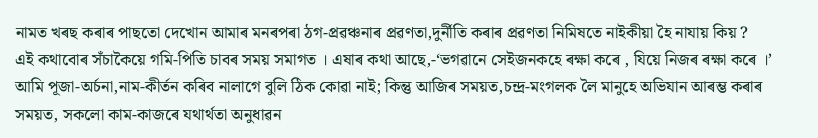নামত খৰছ কৰাৰ পাছতো দেখোন আমাৰ মনৰপৰা ঠগ-প্ৰ‌ৱঞ্চনাৰ প্ৰ‌ৱণতা,দুৰ্নীতি কৰাৰ প্ৰ‌ৱণতা নিমিষতে নাইকীয়া হৈ নাযায় কিয় ?
এই কথাবোৰ সঁচাকৈয়ে গমি-পিতি চাবৰ সময় সমাগত । এষাৰ কথা আছে,-‘ভগ‌ৱানে সেইজনকহে ৰক্ষা কৰে , যিয়ে নিজৰ ৰক্ষা কৰে ।’ আমি পূজা-অৰ্চনা,নাম-কীৰ্তন কৰিব নালাগে বুলি ঠিক কো‌ৱা নাই; কিন্তু আজিৰ সময়ত,চন্দ্ৰ-মংগলক লৈ মানুহে অভিযান আৰম্ভ কৰাৰ সময়ত, সকলো কাম-কাজৰে যথাৰ্থতা অনুধা‌ৱন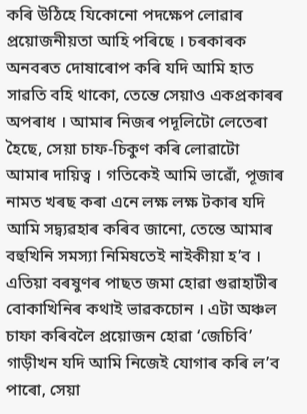কৰি উঠিহে যিকোনো পদক্ষেপ লো‌ৱাৰ প্ৰয়োজনীয়তা আহি পৰিছে । চৰকাৰক অনবৰত দোষাৰোপ কৰি যদি আমি হাত সা‌ৱতি বহি থাকো, তেন্তে সেয়াও একপ্ৰকাৰৰ অপৰাধ । আমাৰ নিজৰ পদূলিটো লেতেৰা হৈছে, সেয়া চাফ-চিকুণ কৰি লো‌ৱাটো আমাৰ দায়িত্ব । গতিকেই আমি ভা‌ৱোঁ, পূজাৰ নামত খৰছ কৰা এনে লক্ষ লক্ষ টকাৰ যদি আমি সদ্ব্য‌ৱহাৰ কৰিব জানো, তেন্তে আমাৰ বহুখিনি সমস্যা নিমিষতেই নাইকীয়া হ’ব । এতিয়া বৰষুণৰ পাছত জমা হো‌ৱা গু‌ৱাহাটীৰ বোকাখিনিৰ কথাই ভা‌ৱকচোন । এটা অঞ্চল চাফা কৰিবলৈ প্ৰয়োজন হো‌ৱা ‘জেচিবি’ গাড়ীখন যদি আমি নিজেই যোগাৰ কৰি ল’ব পাৰো, সেয়া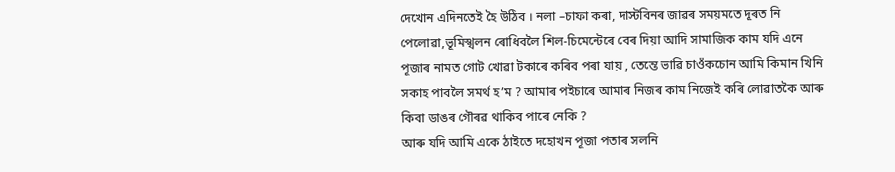দেখোন এদিনতেই হৈ উঠিব । নলা –চাফা কৰা, দাস্টবিনৰ জা‌ৱৰ সময়মতে দূৰত নি পেলো‌ৱা,ভূমিস্খলন ৰোধিবলৈ শিল-চিমেন্টেৰে বেৰ দিয়া আদি সামাজিক কাম যদি এনে পূজাৰ নামত গোট খো‌ৱা টকাৰে কৰিব পৰা যায় , তেন্তে ভা‌ৱি চাওঁকচোন আমি কিমান খিনি সকাহ পাবলৈ সমৰ্থ হ’ম ? আমাৰ পইচাৰে আমাৰ নিজৰ কাম নিজেই কৰি লো‌ৱাতকৈ আৰু কিবা ডাঙৰ গৌৰ‌ৱ থাকিব পাৰে নেকি ?
আৰু যদি আমি একে ঠাইতে দহোখন পূজা পতাৰ সলনি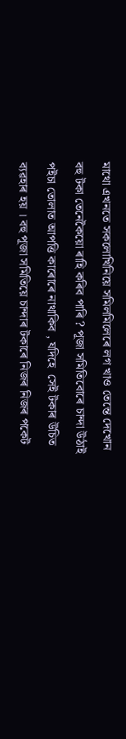মাথো এখনতে সকলোখিনিয়ে সমিলমিলেৰে লগ খাও তেন্তে দেখোন বহু টকা তেনেকৈয়ো ৰাহি কৰিব পাৰি ? পূজা সমিতিবোৰে চান্দা উঠাই পইচা তোলাত আপত্তি কাৰোৰে নাথাকিব , যদিহে  সেই টকাৰ উচিত ব্য‌ৱহাৰ হয় । বহু পূজা সমিতিয়ে চান্দাৰ টকাৰে নিজৰ নিজৰ পকেট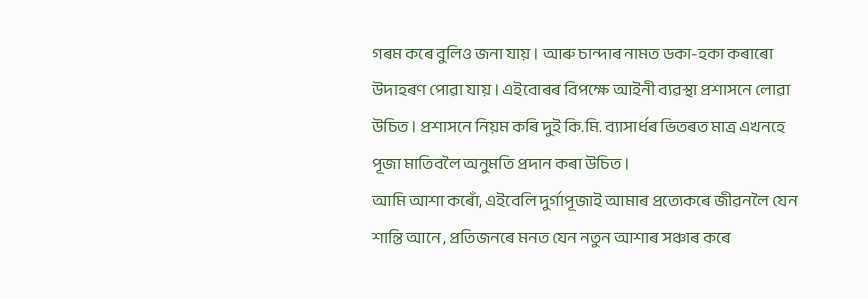গৰম কৰে বুলিও জনা যায় । আৰু চান্দাৰ নামত ডকা-হকা কৰাৰো উদাহৰণ পো‌ৱা যায় । এইবোৰৰ বিপক্ষে আইনী ব্য‌ৱস্থা প্ৰশাসনে লো‌ৱা উচিত । প্ৰশাসনে নিয়ম কৰি দুই কি.মি. ব্যাসাৰ্ধৰ ভিতৰত মাত্ৰ এখনহে পূজা মাতিবলৈ অনুমতি প্ৰদান কৰা উচিত ।
আমি আশা কৰোঁ, এইবেলি দুৰ্গাপূজাই আমাৰ প্ৰত্যেকৰে জী‌ৱনলৈ যেন শান্তি আনে , প্ৰতিজনৰে মনত যেন নতুন আশাৰ সঞ্চাৰ কৰে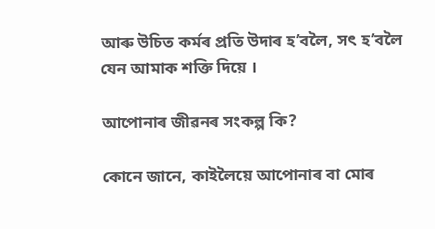আৰু উচিত কৰ্মৰ প্ৰতি উদাৰ হ’বলৈ, সৎ হ’বলৈ যেন আমাক শক্তি দিয়ে ।

আপোনাৰ জী‌ৱনৰ সংকল্প কি?

কোনে জানে, কাইলৈয়ে আপোনাৰ বা মোৰ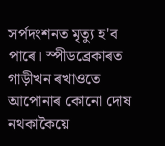সৰ্পদংশনত মৃত্যু হ'ব পাৰে। স্পীডব্ৰেকাৰত গাড়ীখন ৰখাওতে আপোনাৰ কোনো দোষ নথকাকৈয়ে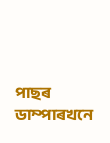পাছৰ ডাম্পাৰখনে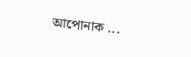আপোনাক ...